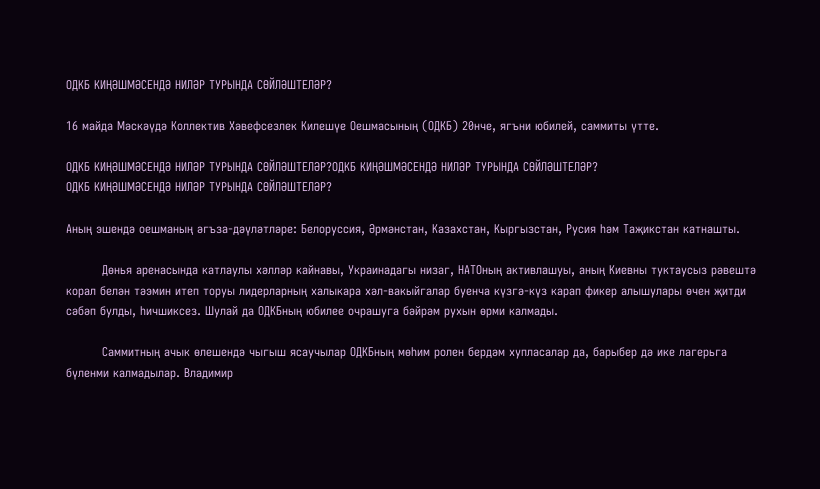ОДКБ КИҢӘШМӘСЕНДӘ НИЛӘР ТУРЫНДА СӨЙЛӘШТЕЛӘР?

16 майда Мәскәүдә Коллектив Хәвефсезлек Килешүе Оешмасының (ОДКБ) 20нче, ягъни юбилей, саммиты үтте.

ОДКБ КИҢӘШМӘСЕНДӘ НИЛӘР ТУРЫНДА СӨЙЛӘШТЕЛӘР?ОДКБ КИҢӘШМӘСЕНДӘ НИЛӘР ТУРЫНДА СӨЙЛӘШТЕЛӘР?
ОДКБ КИҢӘШМӘСЕНДӘ НИЛӘР ТУРЫНДА СӨЙЛӘШТЕЛӘР?

Аның эшендә оешманың әгъза-дәүләтләре: Белоруссия, Әрмәнстан, Казахстан, Кыргызстан, Русия һәм Таҗикстан катнашты.

         Дөнья аренасында катлаулы хәлләр кайнавы, Украинадагы низаг, НАТОның активлашуы, аның Киевны туктаусыз рәвештә корал белән тәэмин итеп торуы лидерларның халыкара хәл-вакыйгалар буенча күзгә-күз карап фикер алышулары өчен җитди сәбәп булды, һичшиксез. Шулай да ОДКБның юбилее очрашуга бәйрәм рухын өрми калмады.

         Саммитның ачык өлешендә чыгыш ясаучылар ОДКБның мөһим ролен бердәм хупласалар да, барыбер дә ике лагерьга бүленми калмадылар. Владимир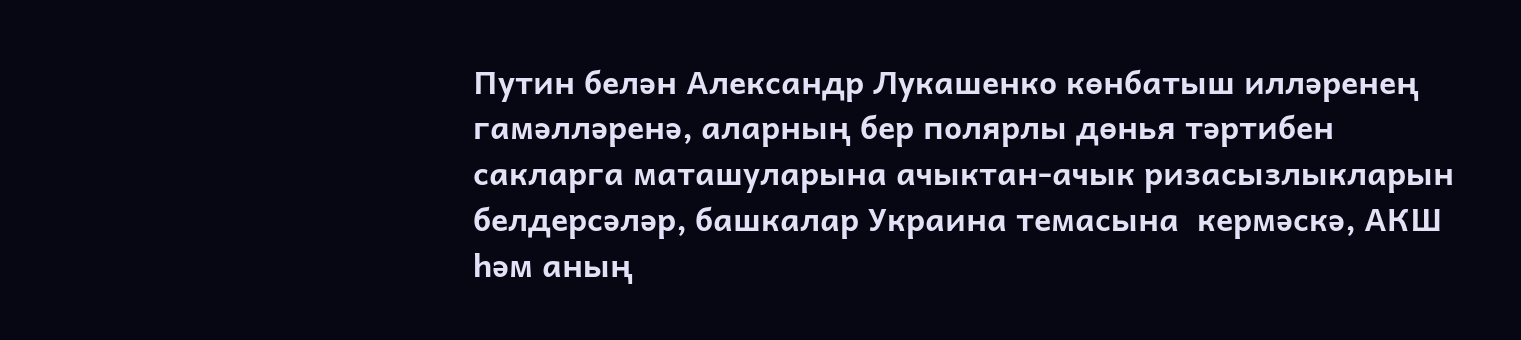Путин белән Александр Лукашенко көнбатыш илләренең гамәлләренә, аларның бер полярлы дөнья тәртибен сакларга маташуларына ачыктан-ачык ризасызлыкларын белдерсәләр, башкалар Украина темасына  кермәскә, АКШ һәм аның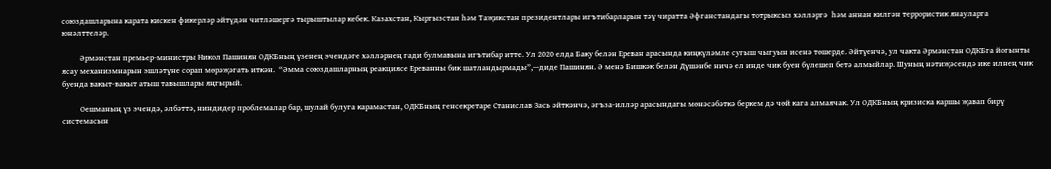союздашларына карата кискен фикерләр әйтүдән читләшергә тырыштылар кебек. Казахстан, Кыргызстан һәм Таҗикстан президентлары игътибарларын тәү чиратта Әфганстандагы тотрыксыз хәлләргә  һәм аннан килгән террористик янауларга юнәлттеләр.

         Әрмәнстан премьер-министры Никол Пашинян ОДКБның үзенең эчендәге хәлләрнең гади булмавына игътибар итте. Ул 2020 елда Баку белән Ереван арасында киңкүләмле сугыш чыгуын исенә төшерде. Әйтүенчә, ул чакта Әрмәнстан ОДКБга йогынты ясау механизмнарын эшләтүне сорап мөрәҗәгать иткән.  “Әмма союздашларның реакциясе Ереванны бик шатландырмады”,—диде Пашинян. Ә менә Бишкәк белән Дүшәнбе ничә ел инде чик буен бүлешеп бетә алмыйлар. Шуның нәтиҗәсендә ике илнең чик буенда вакыт-вакыт атыш тавышлары яңгырый.

         Оешманың үз эчендә, әлбәттә, ниндидер проблемалар бар, шулай булуга карамастан, ОДКБның генсекретаре Станислав Зась әйткәнчә, әгъза-илләр арасындагы мөнәсәбәткә беркем дә чөй кага алмаячак. Ул ОДКБның кризиска каршы җавап бирү системасын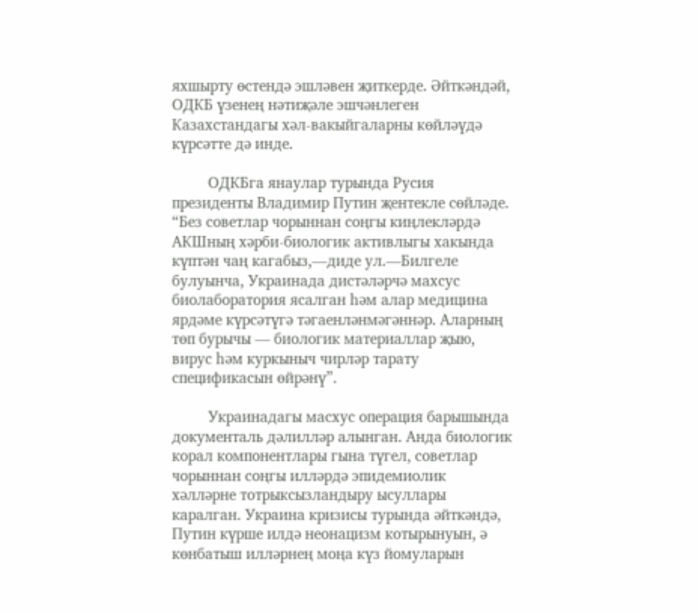яхшырту өстендә эшләвен җиткерде. Әйткәндәй, ОДКБ үзенең нәтиҗәле эшчәнлеген Казахстандагы хәл-вакыйгаларны көйләүдә күрсәтте дә инде.

         ОДКБга янаулар турында Русия президенты Владимир Путин җентекле сөйләде. “Без советлар чорыннан соңгы киңлекләрдә АКШның хәрби-биологик активлыгы хакында күптән чаң кагабыз,—диде ул.—Билгеле булуынча, Украинада дистәләрчә махсус биолаборатория ясалган һәм алар медицина ярдәме күрсәтүгә тәгаенләнмәгәннәр. Аларның төп бурычы — биологик материаллар җыю, вирус һәм куркыныч чирләр тарату спецификасын өйрәнү”.

         Украинадагы масхус операция барышында документаль дәлилләр алынган. Анда биологик корал компонентлары гына түгел, советлар чорыннан соңгы илләрдә эпидемиолик хәлләрне тотрыксызландыру ысуллары каралган. Украина кризисы турында әйткәндә, Путин күрше илдә неонацизм котырынуын, ә көнбатыш илләрнең моңа күз йомуларын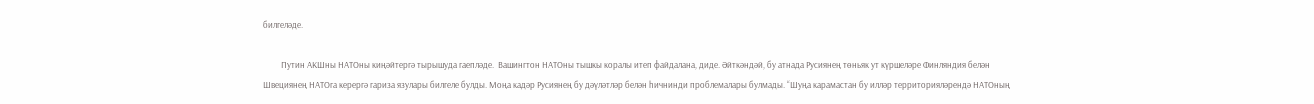билгеләде.

         Путин АКШны НАТОны киңәйтергә тырышуда гаепләде.  Вашингтон НАТОны тышкы коралы итеп файдалана, диде. Әйткәндәй, бу атнада Русиянең төньяк ут күршеләре Финляндия белән Швециянең НАТОга керергә гариза язулары билгеле булды. Моңа кадәр Русиянең бу дәүләтләр белән һичнинди проблемалары булмады. “Шуңа карамастан бу илләр территорияләрендә НАТОның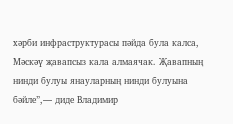хәрби инфраструктурасы пәйда була калса, Мәскәү җавапсыз кала алмаячак. Җавапның нинди булуы янауларның нинди булуына бәйле”,— диде Владимир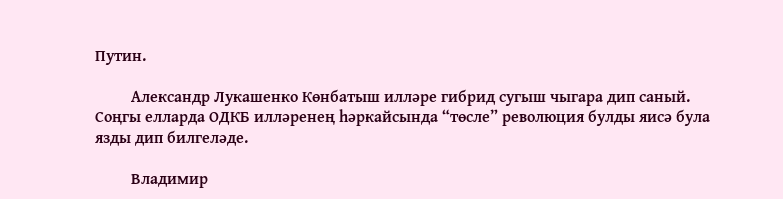Путин.

         Александр Лукашенко Көнбатыш илләре гибрид сугыш чыгара дип саный. Соңгы елларда ОДКБ илләренең һәркайсында “төсле” революция булды яисә була язды дип билгеләде.

         Владимир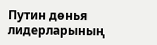Путин дөнья лидерларының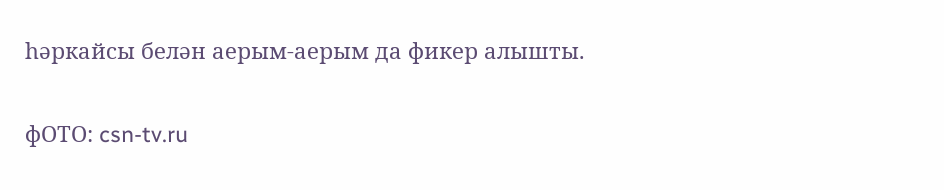һәркайсы белән аерым-аерым да фикер алышты.

фОТО: csn-tv.ru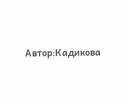Автор:Кадикова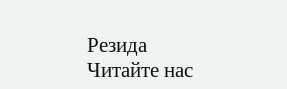Резида
Читайте нас